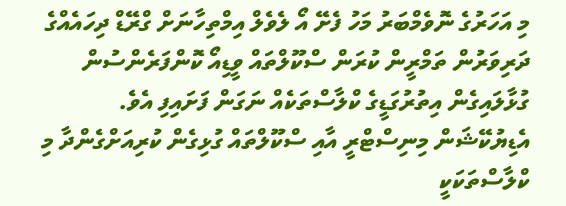މި އަހަރުގެ ނޮވެމްބަރު މަހު ފެށޭ އޯ ލެވެލް އިމްތިހާނަށް ގްރޭޑް ދިހައެއްގެ ދަރިވަރުން ތަމްރީން ކުރަން ސްކޫލްތައް ވީޑިއޯ ކޮންފަރެންސުން ގުޅާލައިގެން އިތުރުގަޑީގެ ކްލާސްތަކެއް ނަގަން ފަށައިފި އެވެ.
އެޑިޔުކޭޝަން މިނިސްޓްރީ އާއި ސްކޫލްތައް ގުޅިގެން ކުރިއަށްގެންދާ މި ކްލާސްތަކަކީ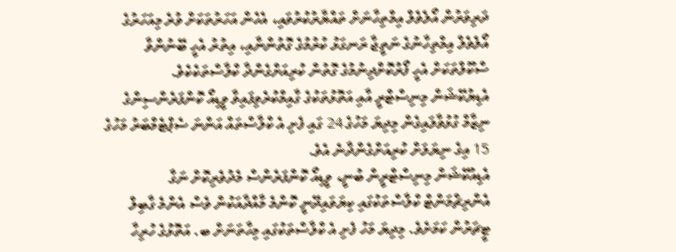ދަރިވަރުން އޯލެވެލް އިމްތިހާނަށް ތައްޔާރުކުރުވައި، އެހެން އަހަރުތަކަށް ވުރެ މިއަހަރުގެ އޯލެވެލް އިމްތިހާނުގެ ނަތީޖާ ރަނގަޅު ކުރުމުގެ ގޮތުންނާއި، އިތުރު އެހީ ބޭނުންވާ ސްކޫލްތަކަށް އެހީ ފޯރުކޮށްދިނުމުގެ ގޮތުން ކުރިއަށްގެންދާ ކްލާސްތަކެކެވެ.
އެޑިޔުކޭޝަން މިނިސްޓްރީ އާއި އަތޮޅުތަކުގެ ގާއިމްކުރެވިފައިވާ ވީޑިއޯ ކޮންފަރެންސިންގެ ނިޒާމް ގުޅުވާލައިގެން މިދިޔަ މަހުގެ 24 ގައި ފެށި އެ ކްލާސްތައް އަންނަ ސެޕްޓެމްބަރު މަހުގެ 15 އިގެ ނިޔަލަށް ކުރިއަށްގެންދާނެ އެވެ.
އެޑިއުކޭޝަން މިނިސްޓްރީން ބުނީ، ވީޑިއޯ ކޮންފަރެންސް މެދުވެރިކޮށް ނަގާ އެންރިޗްމަންޓް ކްލާސްތަކުގައި ކިޔަވައިދޭނީ ކޮންމެ މާއްދާއަކުން ވެސް އެންމެ ގާބިލް ޓީޗަރުން ކަމަށެވެ. މިދިޔަ މަހު ފެށި އެ ކްލާސްތަކުގައި މިހާތަނަށް ބ. އަތޮޅުގެ ހުރިހާ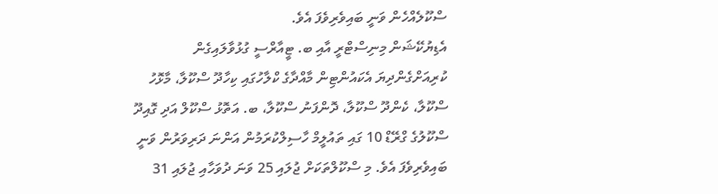ސްކޫލެއްހެން ވަނީ ބައިވެރިވެފަ އެވެ.
އެޑިޔުކޭޝަން މިނިސްޓްރީ އާއި ބ. ޓީއާރްސީ ގުޅުވާލައިގެން ކުރިއަށްގެންދިޔަ އެކައުންޓިން މާއްދާގެ ކްލާހުގައި ކިހާދޫ ސްކޫލާ، މާޅޮހު ސްކޫލާ، ކެންދޫ ސްކޫލާ، ދޮންފަނު ސްކޫލާ، ބ. އަތޮޅު ސްކޫލް އަދި ގޮއިދޫ ސްކޫލުގެ ގްރޭޑް 10 ގައި ތައުލީމް ހާސިލްކުރަމުން އަންނަ ދަރިވަރުން ވަނީ ބައިވެރިވެފަ އެވެ. މި ސްކޫލްތަކަށް ޖުލައި 25 ވަނަ ދުވަހާއި ޖުލައި 31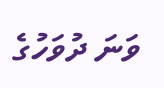ވަނަ ދުވަހުގެ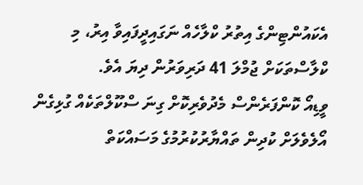އެކައުންޓިންގެ އިތުރު ކްލާހެއް ނަގައިދީފައިވާ އިރު، މި ކްލާސްތަކަށް ޖުމްލަ 41 ދަރިވަރުން ދިޔަ އެވެ.
ވީޑިއޯ ކޮންފަރެންސް މެދުވެރިކޮށް ގިނަ ސްކޫލްތަކެއް ގުޅިގެން އޯލެވެލަށް ކުދިން ތައްޔާރުކުރުމުގެ މަސައްކަތް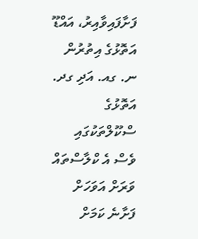ފަށާފައިވާއިރު، އައްޑޫ އަތޮޅުގެ އިތުރުން ނ. ގއ. އަދި ގދ. އަތޮޅުގެ ސްކޫލްތަކުގައި ވެސް އެ ކްލާސްތައް ވަރަށް އަވަހަށް ފަށާނެ ކަމަށް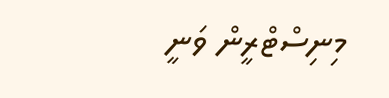މިނިސްޓްރީން ވަނީ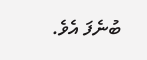ބުނެފަ އެވެ.